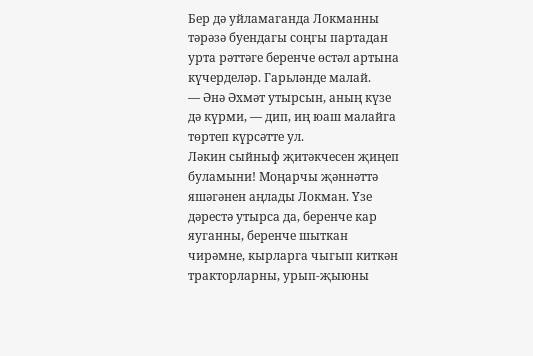Бер дә уйламаганда Локманны тәрәзә буендагы соңгы партадан урта рәттәге беренче өстәл артына күчерделәр. Гарьләнде малай.
— Әнә Әхмәт утырсын, аның күзе дә күрми, — дип, иң юаш малайга төртеп күрсәтте ул.
Ләкин сыйныф җитәкчесен җиңеп буламыни! Моңарчы җәннәттә яшәгәнен аңлады Локман. Үзе дәрестә утырса да, беренче кар яуганны, беренче шыткан чирәмне, кырларга чыгып киткән тракторларны, урып-җыюны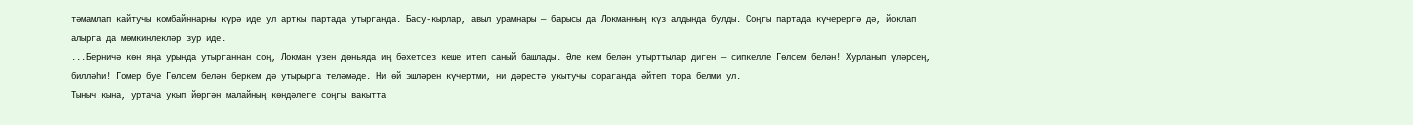тәмамлап кайтучы комбайннарны күрә иде ул арткы партада утырганда. Басу-кырлар, авыл урамнары — барысы да Локманның күз алдында булды. Соңгы партада күчерергә дә, йоклап алырга да мөмкинлекләр зур иде.
...Берничә көн яңа урында утырганнан соң, Локман үзен дөньяда иң бәхетсез кеше итеп саный башлады. Әле кем белән утырттылар диген — сипкелле Гөлсем белән! Хурланып үләрсең, билләһи! Гомер буе Гөлсем белән беркем дә утырырга теләмәде. Ни өй эшләрен күчертми, ни дәрестә укытучы сораганда әйтеп тора белми ул.
Тыныч кына, уртача укып йөргән малайның көндәлеге соңгы вакытта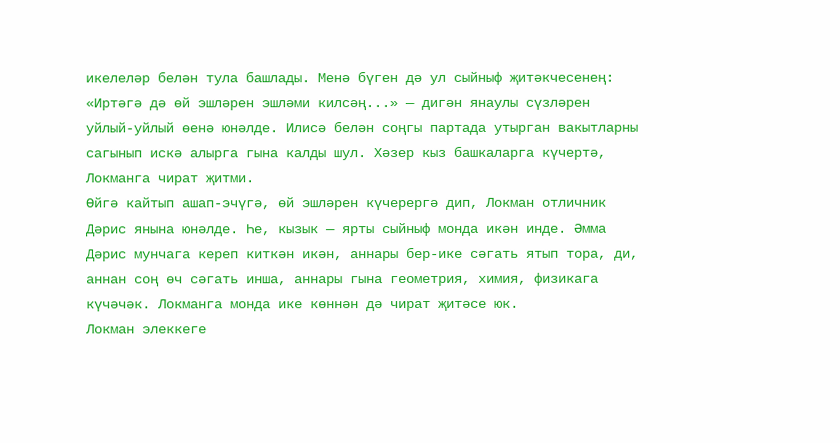икелеләр белән тула башлады. Менә бүген дә ул сыйныф җитәкчесенең: «Иртәгә дә өй эшләрен эшләми килсәң...» — дигән янаулы сүзләрен уйлый-уйлый өенә юнәлде. Илисә белән соңгы партада утырган вакытларны сагынып искә алырга гына калды шул. Хәзер кыз башкаларга күчертә, Локманга чират җитми.
Өйгә кайтып ашап-эчүгә, өй эшләрен күчерергә дип, Локман отличник Дәрис янына юнәлде. Һе, кызык — ярты сыйныф монда икән инде. Әмма Дәрис мунчага кереп киткән икән, аннары бер-ике сәгать ятып тора, ди, аннан соң өч сәгать инша, аннары гына геометрия, химия, физикага күчәчәк. Локманга монда ике көннән дә чират җитәсе юк.
Локман элеккеге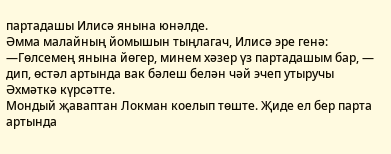партадашы Илисә янына юнәлде.
Әмма малайның йомышын тыңлагач, Илисә эре генә:
—Гөлсемең янына йөгер, минем хәзер үз партадашым бар, — дип, өстәл артында вак бәлеш белән чәй эчеп утыручы Әхмәткә күрсәтте.
Мондый җаваптан Локман коелып төште. Җиде ел бер парта артында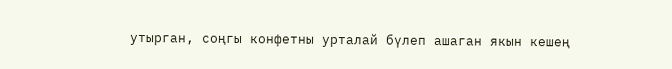утырган, соңгы конфетны урталай бүлеп ашаган якын кешең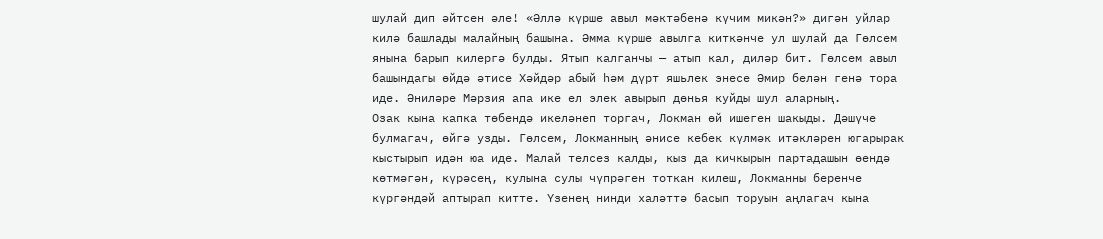шулай дип әйтсен әле! «Әллә күрше авыл мәктәбенә күчим микән?» дигән уйлар килә башлады малайның башына. Әмма күрше авылга киткәнче ул шулай да Гөлсем янына барып килергә булды. Ятып калганчы — атып кал, диләр бит. Гөлсем авыл башындагы өйдә әтисе Хәйдәр абый һәм дүрт яшьлек энесе Әмир белән генә тора иде. Әниләре Мәрзия апа ике ел элек авырып дөнья куйды шул аларның.
Озак кына капка төбендә икеләнеп торгач, Локман өй ишеген шакыды. Дәшүче булмагач, өйгә узды. Гөлсем, Локманның әнисе кебек күлмәк итәкләрен югарырак кыстырып идән юа иде. Малай телсез калды, кыз да кичкырын партадашын өендә көтмәгән, күрәсең, кулына сулы чүпрәген тоткан килеш, Локманны беренче күргәндәй аптырап китте. Үзенең нинди халәттә басып торуын аңлагач кына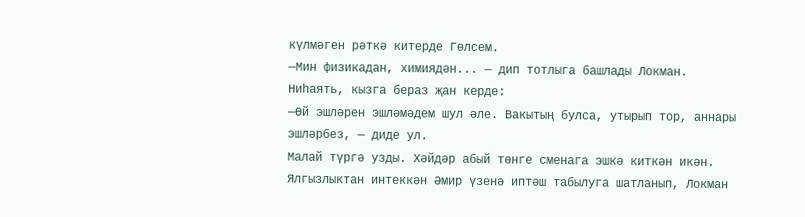күлмәген рәткә китерде Гөлсем.
—Мин физикадан, химиядән... — дип тотлыга башлады Локман.
Ниһаять, кызга бераз җан керде:
—Өй эшләрен эшләмәдем шул әле. Вакытың булса, утырып тор, аннары эшләрбез, — диде ул.
Малай түргә узды. Хәйдәр абый төнге сменага эшкә киткән икән. Ялгызлыктан интеккән Әмир үзенә иптәш табылуга шатланып, Локман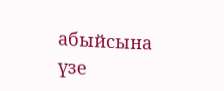абыйсына үзе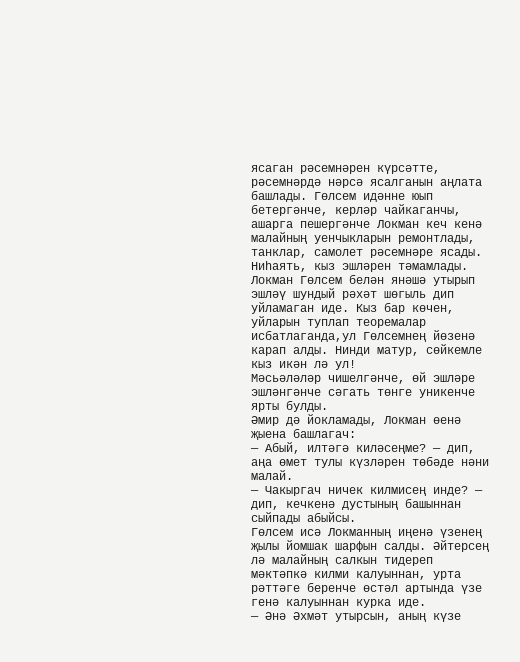ясаган рәсемнәрен күрсәтте, рәсемнәрдә нәрсә ясалганын аңлата башлады. Гөлсем идәнне юып бетергәнче, керләр чайкаганчы, ашарга пешергәнче Локман кеч кенә малайның уенчыкларын ремонтлады, танклар, самолет рәсемнәре ясады.
Ниһаять, кыз эшләрен тәмамлады. Локман Гөлсем белән янәшә утырып эшләү шундый рәхәт шөгыль дип уйламаган иде. Кыз бар көчен, уйларын туплап теоремалар исбатлаганда,ул Гөлсемнең йөзенә карап алды. Нинди матур, сөйкемле кыз икән лә ул!
Мәсьәләләр чишелгәнче, өй эшләре эшләнгәнче сәгать төнге уникенче ярты булды.
Әмир дә йокламады, Локман өенә җыена башлагач:
— Абый, илтәгә киләсеңме? — дип, аңа өмет тулы күзләрен төбәде нәни малай.
— Чакыргач ничек килмисең инде? — дип, кечкенә дустының башыннан сыйпады абыйсы.
Гөлсем исә Локманның иңенә үзенең җылы йомшак шарфын салды. Әйтерсең лә малайның салкын тидереп мәктәпкә килми калуыннан, урта рәттәге беренче өстәл артында үзе генә калуыннан курка иде.
— Әнә Әхмәт утырсын, аның күзе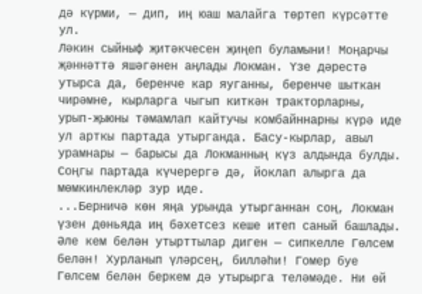дә күрми, — дип, иң юаш малайга төртеп күрсәтте ул.
Ләкин сыйныф җитәкчесен җиңеп буламыни! Моңарчы җәннәттә яшәгәнен аңлады Локман. Үзе дәрестә утырса да, беренче кар яуганны, беренче шыткан чирәмне, кырларга чыгып киткән тракторларны, урып-җыюны тәмамлап кайтучы комбайннарны күрә иде ул арткы партада утырганда. Басу-кырлар, авыл урамнары — барысы да Локманның күз алдында булды. Соңгы партада күчерергә дә, йоклап алырга да мөмкинлекләр зур иде.
...Берничә көн яңа урында утырганнан соң, Локман үзен дөньяда иң бәхетсез кеше итеп саный башлады. Әле кем белән утырттылар диген — сипкелле Гөлсем белән! Хурланып үләрсең, билләһи! Гомер буе Гөлсем белән беркем дә утырырга теләмәде. Ни өй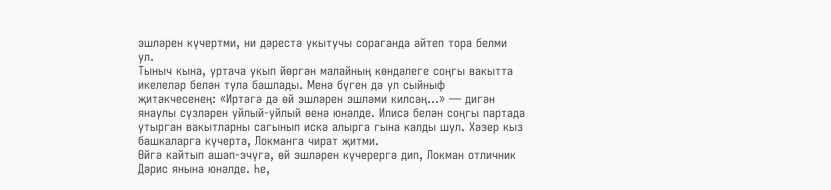эшләрен күчертми, ни дәрестә укытучы сораганда әйтеп тора белми ул.
Тыныч кына, уртача укып йөргән малайның көндәлеге соңгы вакытта икелеләр белән тула башлады. Менә бүген дә ул сыйныф җитәкчесенең: «Иртәгә дә өй эшләрен эшләми килсәң...» — дигән янаулы сүзләрен уйлый-уйлый өенә юнәлде. Илисә белән соңгы партада утырган вакытларны сагынып искә алырга гына калды шул. Хәзер кыз башкаларга күчертә, Локманга чират җитми.
Өйгә кайтып ашап-эчүгә, өй эшләрен күчерергә дип, Локман отличник Дәрис янына юнәлде. Һе,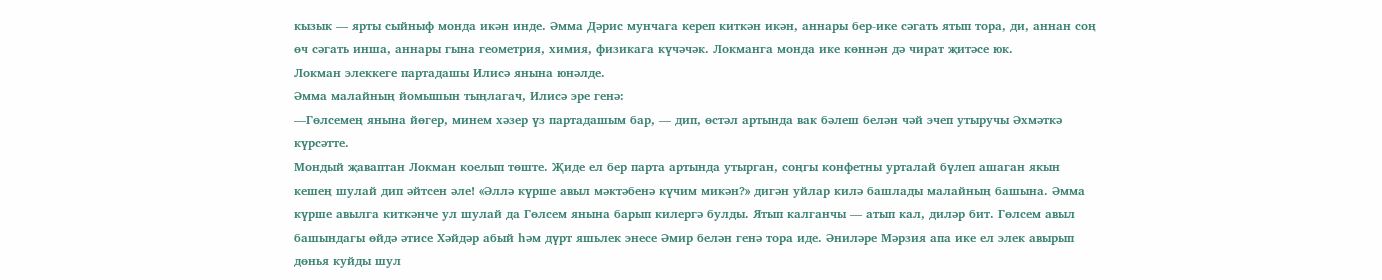кызык — ярты сыйныф монда икән инде. Әмма Дәрис мунчага кереп киткән икән, аннары бер-ике сәгать ятып тора, ди, аннан соң өч сәгать инша, аннары гына геометрия, химия, физикага күчәчәк. Локманга монда ике көннән дә чират җитәсе юк.
Локман элеккеге партадашы Илисә янына юнәлде.
Әмма малайның йомышын тыңлагач, Илисә эре генә:
—Гөлсемең янына йөгер, минем хәзер үз партадашым бар, — дип, өстәл артында вак бәлеш белән чәй эчеп утыручы Әхмәткә күрсәтте.
Мондый җаваптан Локман коелып төште. Җиде ел бер парта артында утырган, соңгы конфетны урталай бүлеп ашаган якын кешең шулай дип әйтсен әле! «Әллә күрше авыл мәктәбенә күчим микән?» дигән уйлар килә башлады малайның башына. Әмма күрше авылга киткәнче ул шулай да Гөлсем янына барып килергә булды. Ятып калганчы — атып кал, диләр бит. Гөлсем авыл башындагы өйдә әтисе Хәйдәр абый һәм дүрт яшьлек энесе Әмир белән генә тора иде. Әниләре Мәрзия апа ике ел элек авырып дөнья куйды шул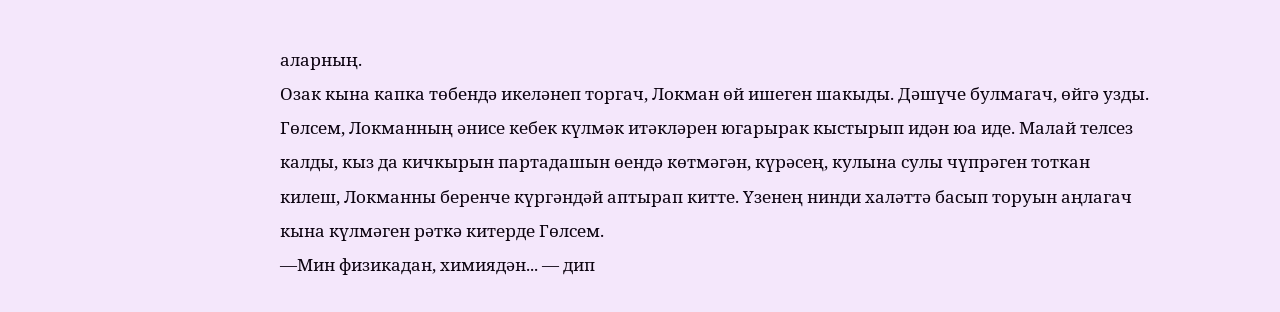аларның.
Озак кына капка төбендә икеләнеп торгач, Локман өй ишеген шакыды. Дәшүче булмагач, өйгә узды. Гөлсем, Локманның әнисе кебек күлмәк итәкләрен югарырак кыстырып идән юа иде. Малай телсез калды, кыз да кичкырын партадашын өендә көтмәгән, күрәсең, кулына сулы чүпрәген тоткан килеш, Локманны беренче күргәндәй аптырап китте. Үзенең нинди халәттә басып торуын аңлагач кына күлмәген рәткә китерде Гөлсем.
—Мин физикадан, химиядән... — дип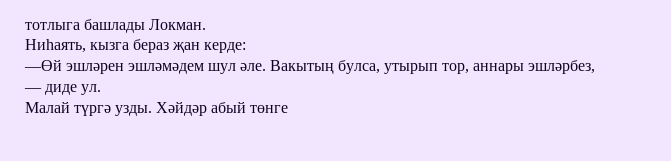тотлыга башлады Локман.
Ниһаять, кызга бераз җан керде:
—Өй эшләрен эшләмәдем шул әле. Вакытың булса, утырып тор, аннары эшләрбез, — диде ул.
Малай түргә узды. Хәйдәр абый төнге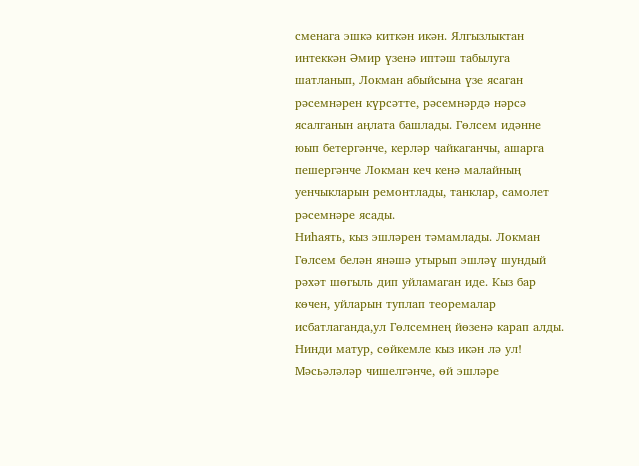сменага эшкә киткән икән. Ялгызлыктан интеккән Әмир үзенә иптәш табылуга шатланып, Локман абыйсына үзе ясаган рәсемнәрен күрсәтте, рәсемнәрдә нәрсә ясалганын аңлата башлады. Гөлсем идәнне юып бетергәнче, керләр чайкаганчы, ашарга пешергәнче Локман кеч кенә малайның уенчыкларын ремонтлады, танклар, самолет рәсемнәре ясады.
Ниһаять, кыз эшләрен тәмамлады. Локман Гөлсем белән янәшә утырып эшләү шундый рәхәт шөгыль дип уйламаган иде. Кыз бар көчен, уйларын туплап теоремалар исбатлаганда,ул Гөлсемнең йөзенә карап алды. Нинди матур, сөйкемле кыз икән лә ул!
Мәсьәләләр чишелгәнче, өй эшләре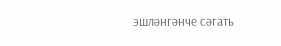эшләнгәнче сәгать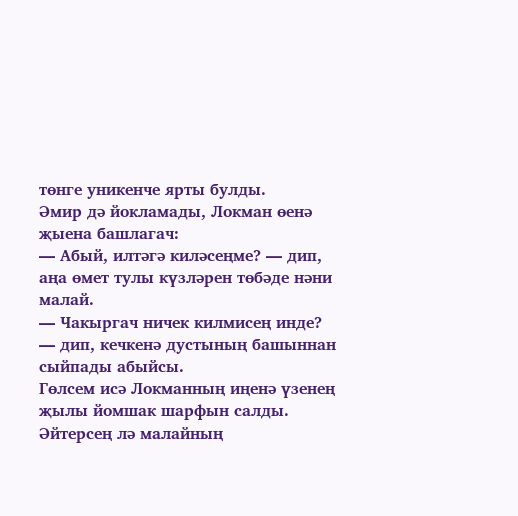төнге уникенче ярты булды.
Әмир дә йокламады, Локман өенә җыена башлагач:
— Абый, илтәгә киләсеңме? — дип, аңа өмет тулы күзләрен төбәде нәни малай.
— Чакыргач ничек килмисең инде? — дип, кечкенә дустының башыннан сыйпады абыйсы.
Гөлсем исә Локманның иңенә үзенең җылы йомшак шарфын салды. Әйтерсең лә малайның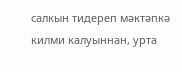салкын тидереп мәктәпкә килми калуыннан, урта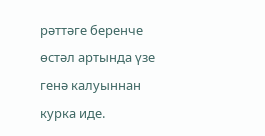рәттәге беренче өстәл артында үзе генә калуыннан курка иде.